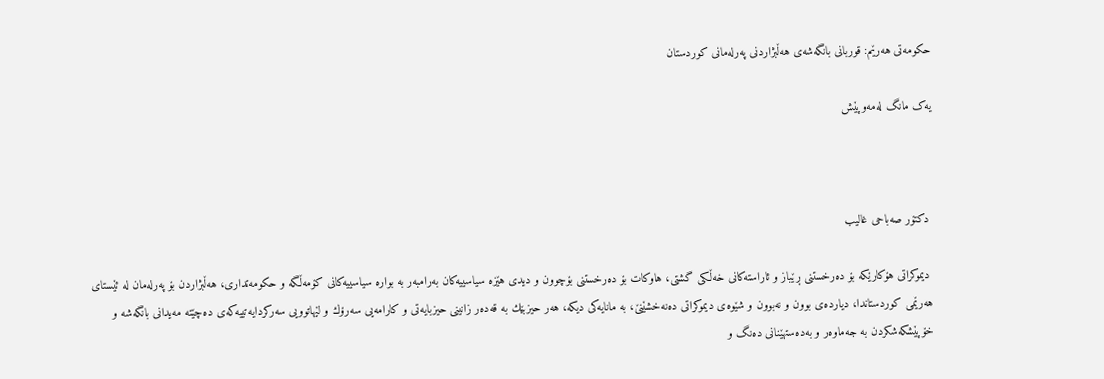حكومه‌تی هه‌رێم: قوربانی بانگه‌شه‌ی هه‌ڵبژاردنی په‌رله‌مانی كوردستان

یەک مانگ لەمەوپێش



 دكتۆر صه‌باحی غالیب

 دیموكراتی هۆكارێكه‌ بۆ ده‌رخستنی ڕێباز و ئاراسته‌كانی خه‌ڵكی گشتی، هاوكات بۆ ده‌رخستنی بۆچوون و دیدی هێزه‌ سیاسییه‌كان به‌رامبه‌ر به‌ بواره‌ سیاسییه‌كانی كۆمه‌ڵگه‌ و حكومه‌تداری، هه‌ڵبژاردن بۆ په‌رله‌مان له‌ ئێستای هه‌رێمی كوردستاندا، دیارده‌ی بوون و نه‌بوون و شێوه‌ی دیموكراتی ده‌نه‌خشێنێ، به‌ مانایه‌كی دیكه‌، هه‌ر حیزبێك به‌ قه‌ده‌ر زانینی حیزبایه‌تی و كارامه‌یی سه‌رۆك و لێهاتوویی سه‌ركردایه‌تییه‌كه‌ی ده‌چێته‌ مه‌یدانی بانگه‌شه‌ و خۆپێشكه‌شكردن به‌ جه‌ماوه‌ر و به‌ده‌ستهێنانی ده‌نگ و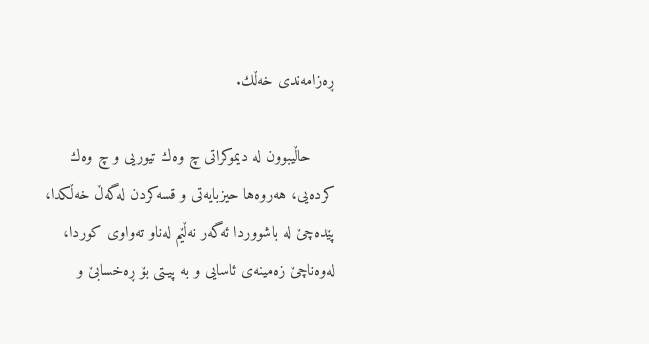ڕه‌زامه‌ندی خه‌ڵك.

     حاڵیبوون له‌ دیموكراتی چ وه‌ك تیوریی و چ وه‌ك كرده‌یی، هه‌روه‌ها حیزبایه‌تی و قسه‌كردن له‌گه‌ڵ خه‌ڵكدا، پێده‌چێ له‌ باشووردا ئه‌گه‌ر نه‌ڵێم له‌ناو ته‌واوی كوردا، له‌وه‌ناچێ زه‌مینه‌ی ئاسایی و به‌ پیـتی بۆ ڕه‌خسابێ و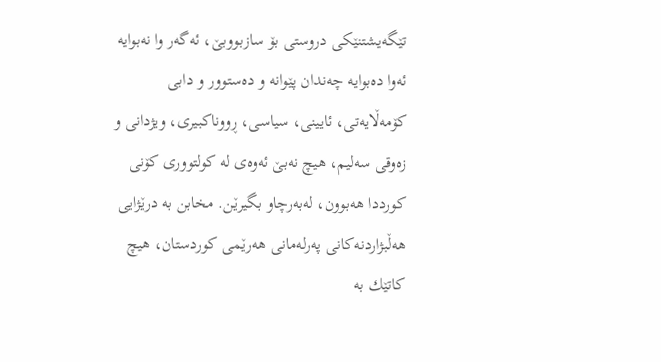تێگه‌یشتنێكی دروستی بۆ سازبووبێ، ئه‌گه‌ر وا نه‌بوایه‌ ئه‌وا‌ ده‌بوایه‌ چه‌ندان پێوانه‌ و ده‌ستوور و دابی كۆمه‌ڵایه‌تی، ئایینی، سیاسی، ڕووناكبیری، ویژدانی و زه‌وقی سه‌لیم، هیچ نه‌بێ ئه‌وه‌ی له‌ كولتووری كۆنی كورددا هه‌بوون، له‌به‌رچاو بگیرێن. مخابن به‌ درێژایی هه‌ڵبژاردنه‌كانی په‌رله‌مانی هه‌رێمی كوردستان، هیچ كاتێك به‌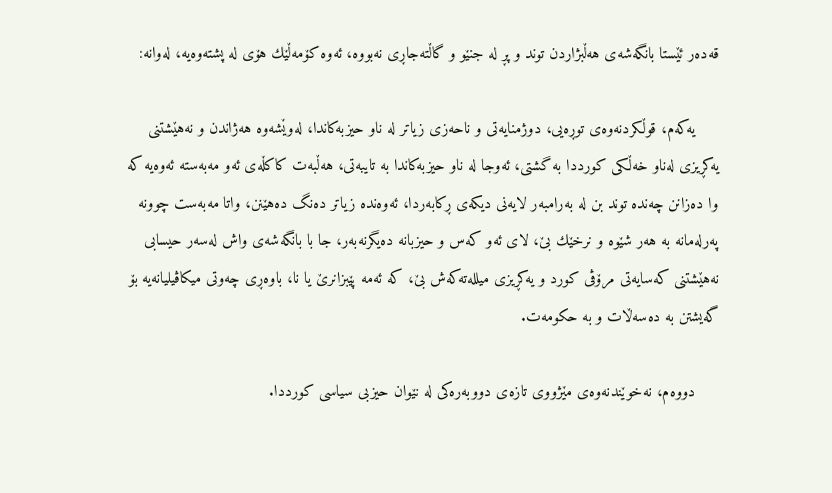قه‌ده‌ر ئێستا بانگه‌شه‌ی هه‌ڵبژاردن توند و پڕ له‌ جنێو و گاڵته‌جاڕی نه‌بووه‌‌، ئه‌وه‌ كۆمه‌ڵێك هۆی له‌ پشته‌وه‌یه‌، له‌وانه‌:

     یه‌كه‌م، قوڵكردنه‌وه‌ی توڕه‌یی، دوژمنایه‌تی و ناحه‌زی زیاتر له‌ ناو حیزبه‌كاندا، له‌وێشه‌وه‌ هه‌ژاندن و نه‌هێشتنی یه‌كڕیزی له‌ناو خه‌ڵكی كورددا به‌ گشتی، ئه‌وجا له‌ ناو حیزبه‌كاندا به‌ تایبه‌تی، هه‌ڵبه‌ت كاكڵه‌ی ئه‌و مه‌به‌سته‌ ئه‌وه‌یه‌ كه‌ وا ده‌زانن چه‌نده‌ توند بن له‌ به‌رامبه‌ر لایه‌نی دیكه‌ی ڕكابه‌ر‌دا، ئه‌وه‌نده‌ زیاتر ده‌نگ ده‌هێنن، واتا مه‌به‌ست چوونه‌ په‌رله‌مانه‌ به‌ هه‌ر شێوه و نرخێك بێ، لای ئه‌و كه‌س و حیزبانه‌ ده‌یگرنه‌به‌ر، جا با بانگه‌شه‌ی واش له‌سه‌ر حیسابی نه‌هێشتنی كه‌سایه‌تی مرۆڤی كورد و یه‌كڕیزی میلله‌ته‌كه‌ش بێ، كه‌ ئه‌مه‌ پێبزانرێ یا نا، باوه‌ڕی چه‌وتی میكاڤیلیانه‌یه‌ بۆ گه‌یشتن به‌ ده‌سه‌ڵات و به‌ حكومه‌ت.

     دووه‌م، نه‌خوێندنه‌وه‌ی مێژووی تازه‌ی دووبه‌ره‌كی له‌ نێوان حیزبی سیاسی كورددا.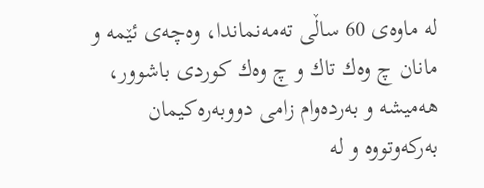له‌ ماوه‌ی 60 ساڵی ته‌مه‌نماندا، وه‌چه‌ی ئێمه‌ و مانان چ وه‌ك تاك و چ وه‌ك كوردی باشوور، هه‌میشه‌ و به‌رده‌وام زامی دووبه‌ره‌كیمان به‌ركه‌وتووه‌ و له‌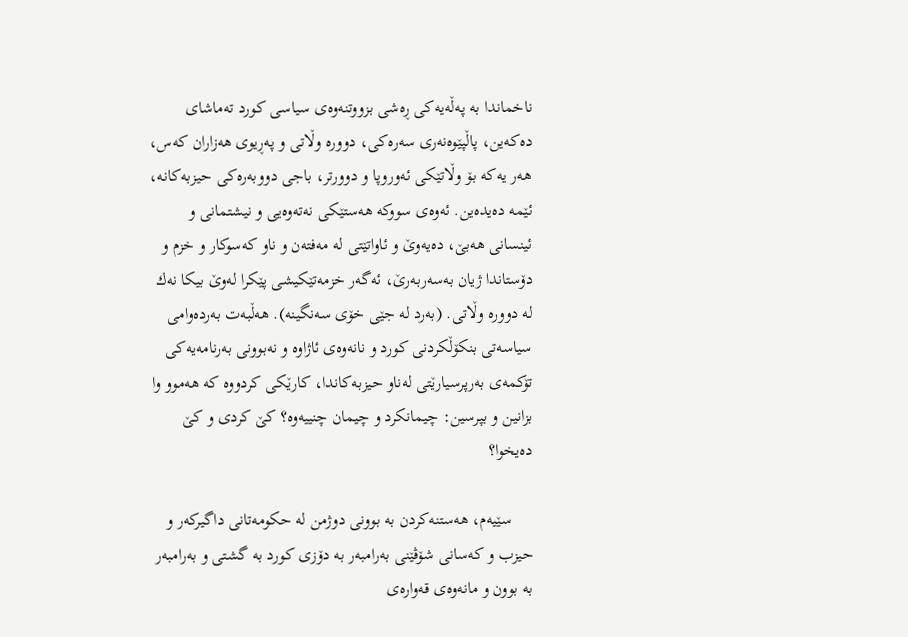ناخماندا به‌ په‌ڵه‌یه‌كی ڕه‌شی بزووتنه‌وه‌ی سیاسی كورد ته‌ماشای ده‌كه‌ین، پاڵپێوه‌نه‌ری سه‌ره‌كی، دووره‌ وڵاتی و په‌ڕیوی هه‌زاران كه‌س،‌ هه‌ر یه‌كه‌ بۆ وڵاتێكی ئه‌وروپا و دوورتر، باجی دووبه‌ره‌كی حیزبه‌كانه، ئێمه‌ ده‌یده‌ین‌. ئه‌وه‌ی سووكه‌ هه‌ستێكی نه‌ته‌وه‌یی و نیشتمانی و ئینسانی هه‌بێ، ده‌یه‌وێ و ئاواتێتی له‌ مه‌فته‌ن و ناو كه‌سوكار و خزم و دۆستاندا ژیان به‌سه‌ربه‌رێ، ئه‌گه‌ر خزمه‌تێكیشی پێكرا له‌وێ بیكا نه‌ك له‌ دووره‌ وڵاتی. (به‌رد له‌ جێی خۆی سه‌نگینه‌). هه‌ڵبه‌ت به‌رده‌وامی سیاسه‌تی بنكۆڵكردنی كورد و نانه‌وه‌ی ئاژاوه‌ و نه‌بوونی به‌رنامه‌یه‌كی تۆكمه‌ی به‌رپرسیارێتی له‌ناو حیزبه‌كاندا، كارێكی كردووه‌ كه‌ هه‌موو وا بزانین و بپرسین: چیمانكرد و چیمان چنییه‌وه‌؟ كێ كردی و كێ ده‌یخوا؟

     سێیه‌م، هه‌ستنه‌كردن به‌ بوونی دوژمن له‌ حكومه‌تانی داگیركه‌ر و حیزب و كه‌سانی شۆڤێنی به‌رامبه‌ر به‌ دۆزی كورد به‌ گشتی و به‌رامبه‌ر به‌ بوون و مانه‌وه‌ی قه‌واره‌ی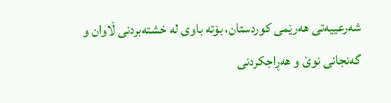شه‌رعییه‌تی هه‌رێمی كوردستان، بۆته‌ باوی له‌ خشته‌بردنی ڵاوان و گه‌نجانی نوێ و هه‌ڕاجكردنی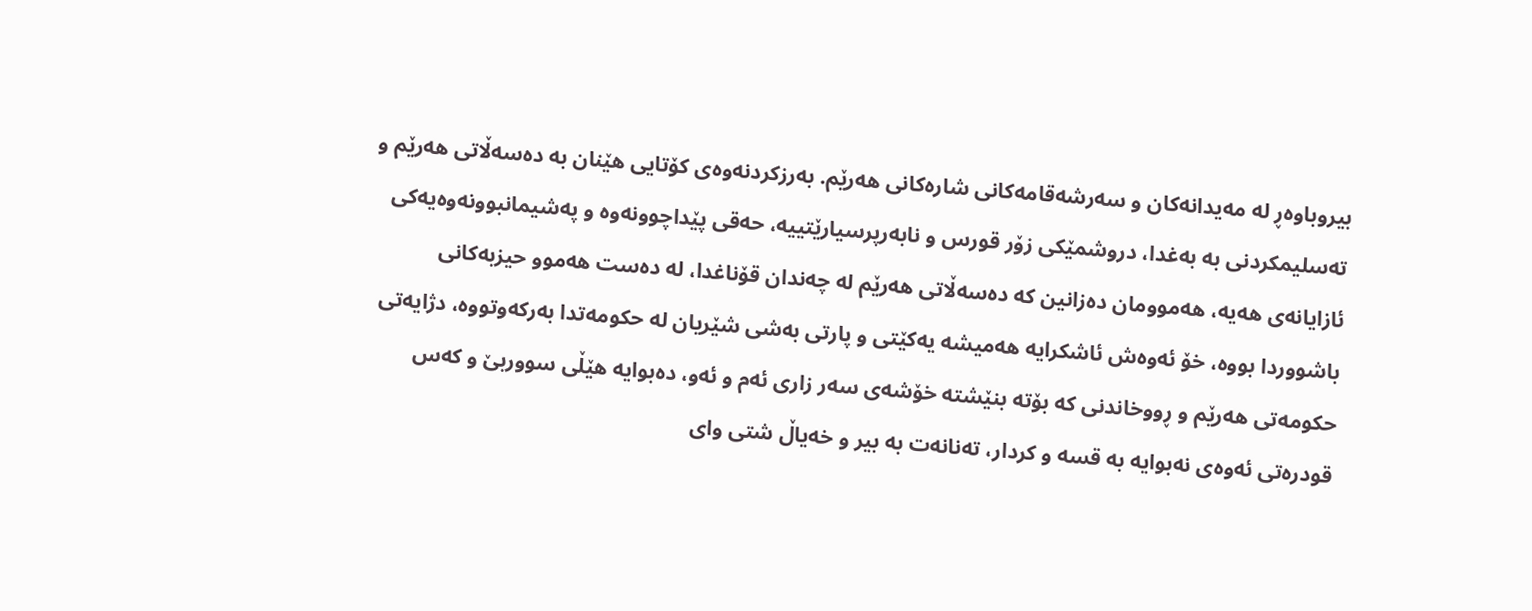بیروباوه‌ڕ له‌ مه‌یدانه‌كان و سه‌رشه‌قامه‌كانی شاره‌كانی هه‌رێم. به‌رزكردنه‌وه‌ی كۆتایی هێنان به‌ ده‌سه‌ڵاتی هه‌رێم و ته‌سلیمكردنی به‌ به‌غدا، دروشمێكی زۆر قورس و نابه‌رپرسیارێتییه‌‌، حه‌قی پێداچوونه‌وه‌ و په‌شیمانبوونه‌وه‌یه‌كی ئازایانه‌ی‌ هه‌یه‌، هه‌موومان ده‌زانین كه‌ ده‌سه‌ڵاتی هه‌رێم له‌ چه‌ندان قۆناغدا، له‌ ده‌ست هه‌موو حیزبه‌كانی باشووردا بووه‌، خۆ ئه‌وه‌ش ئاشكرایه‌ هه‌میشه‌ یه‌كێتی و پارتی به‌شی شێریان له‌ حكومه‌تدا به‌ركه‌وتووه‌، دژایه‌تی حكو‌مه‌تی هه‌رێم و ڕووخاندنی كه‌ بۆته‌ بنێشته‌ خۆشه‌ی سه‌ر زاری ئه‌م و ئه‌و، ده‌بوایه‌ هێڵی سووربێ و كه‌س قودره‌تی ئه‌وه‌ی نه‌بوایه‌ به‌ قسه‌ و كردار، ته‌نانه‌ت به‌ بیر و خه‌یاڵ شتی وای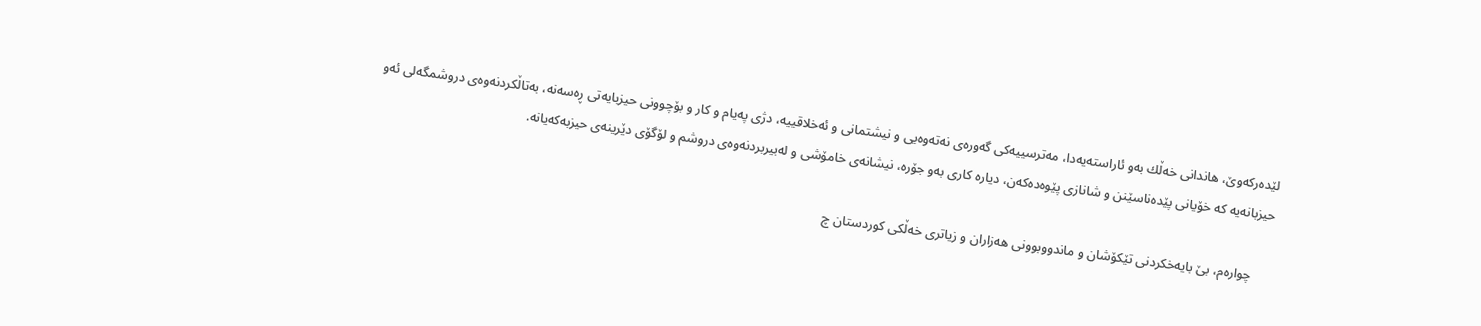لێده‌ركه‌وێ، هاندانی خه‌ڵك به‌و ئاراسته‌یه‌دا، مه‌ترسییه‌كی گه‌وره‌ی نه‌ته‌وه‌یی و نیشتمانی و ئه‌خلاقییه‌، دژی په‌یام و كار و بۆچوونی حیزبایه‌تی ڕه‌سه‌نه‌، به‌تاڵكردنه‌وه‌ی دروشمگه‌لی ئه‌و حیزبانه‌یه‌ كه‌ خۆیانی پێده‌ناسێنن و شانازی پێوه‌ده‌كه‌ن، دیاره‌ كاری به‌و جۆره‌،‌ نیشانه‌ی خامۆشی و له‌بیربردنه‌وه‌ی دروشم و لۆگۆ‌ی دێرینه‌ی حیزبه‌كه‌یانه‌.

     چواره‌م، بێ بایه‌خكردنی تێكۆشان و ماندووبوونی هه‌زاران و زیاتری خه‌ڵكی كوردستان‌ چ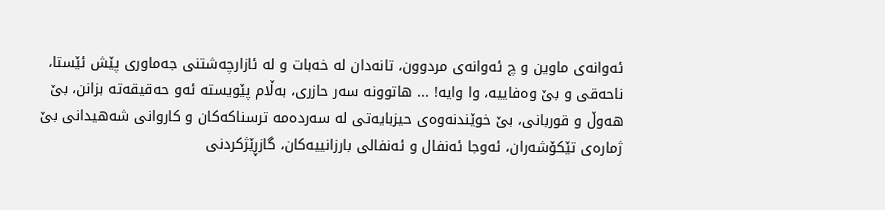ئه‌وانه‌ی ماوین و چ ئه‌وانه‌ی مردوون، تانه‌دان له‌ خه‌بات و له‌ ئازارچه‌شتنی جه‌ماوری پێش ئێستا، ناحه‌قی و بێ وه‌فاییه‌، وا وایه‌! ... هاتوونه‌ سه‌ر حازری، به‌ڵام پێویسته‌ ئه‌و حه‌قیقه‌ته‌ بزانن، بێ هه‌وڵ و قوربانی، بێ خوێندنه‌وه‌ی حیزبایه‌تی له‌ سه‌رده‌مه‌ ترسناكه‌كان و كاروانی شه‌هیدانی بێ ژماره‌ی تێكۆشه‌ران، ئه‌وجا ئه‌نفال و ئه‌نفالی بارزانییه‌كان، گازڕێژكردنی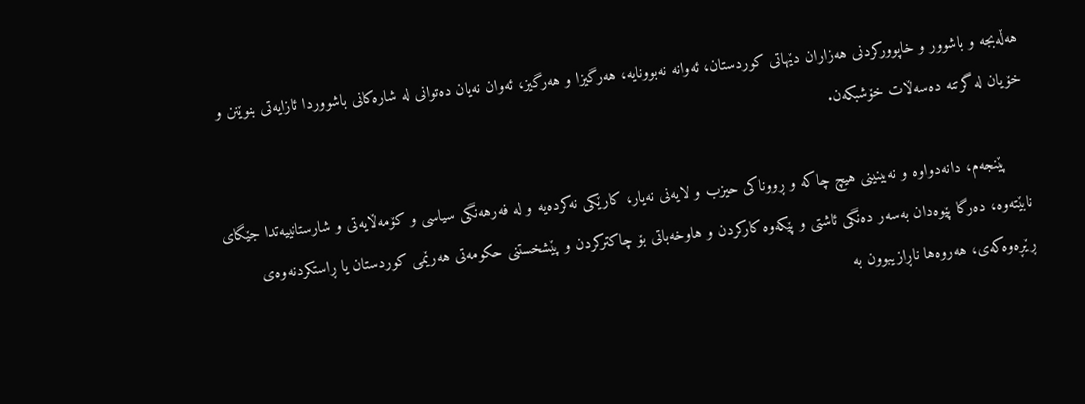هه‌ڵه‌بجه‌ و باشوور و خاپووركردنی هه‌زاران دێهاتی كوردستان، ئه‌وانه‌ نه‌بوونایه‌، هه‌رگیزا و هه‌رگیز، ئه‌وان نه‌یان ده‌توانی له‌ شاره‌كانی باشووردا ئازایه‌تی بنوێنن و خۆیان له‌ گرتنه‌ ده‌سه‌ڵات خۆشبكه‌ن.

     پێنجه‌م، دانه‌دواوه‌ و نه‌بینینی هیچ چاكه‌ و ڕووناكی حیزب و لایه‌نی نه‌یار، كارێكی نه‌كرده‌یه‌ و له‌ فه‌رهه‌نگی سیاسی و كۆمه‌ڵایه‌تی و شارستانییه‌تدا جێگای نابێته‌وه‌، ده‌ر‌گا پێوه‌دان به‌سه‌ر ده‌نگی ئاشتی و پێكه‌وه‌ كاركردن و هاوخه‌باتی بۆ چاكتركردن و پێشخستنی حكومه‌تی هه‌رێمی كوردستان یا ڕاستكردنه‌وه‌ی ڕێڕه‌وه‌كه‌ی، هه‌روه‌ها ناڕازیبوون به‌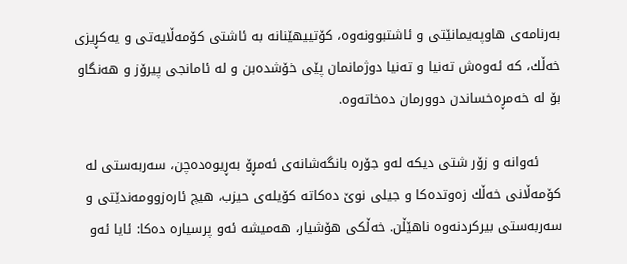به‌رنامه‌ی هاوپه‌یمانێتی و ئاشتبوونه‌وه، كۆتییهێنانه‌ به‌ ئاشتی كۆمه‌ڵایه‌تی و یه‌كڕیزی خه‌ڵك، كه‌ ئه‌وه‌ش ته‌نیا و ته‌نیا دوژمانمان پێی خۆشده‌بن و له‌ ئامانجی پیرۆز و هه‌نگاو بۆ له‌ خه‌مڕه‌خساندن دوورمان ده‌خاته‌وه‌.

     ئه‌وانه‌ و زۆر شتی دیكه‌ له‌و جۆره‌ بانگه‌شانه‌ی ئه‌مڕۆ به‌ڕیوه‌ده‌چن،‌ سه‌ربه‌ستی له‌ كۆمه‌ڵانی خه‌ڵك زه‌وتده‌كا و جیلی نوێ ده‌كاته‌ كۆیله‌ی حیزب، هیچ ئاره‌زوومه‌ندێتی و سه‌ربه‌ستی بیركردنه‌وه‌ ناهێڵن. خه‌ڵكی هۆشیار، هه‌میشه‌ ئه‌و پرسیاره‌ ده‌كا: ئایا ئه‌و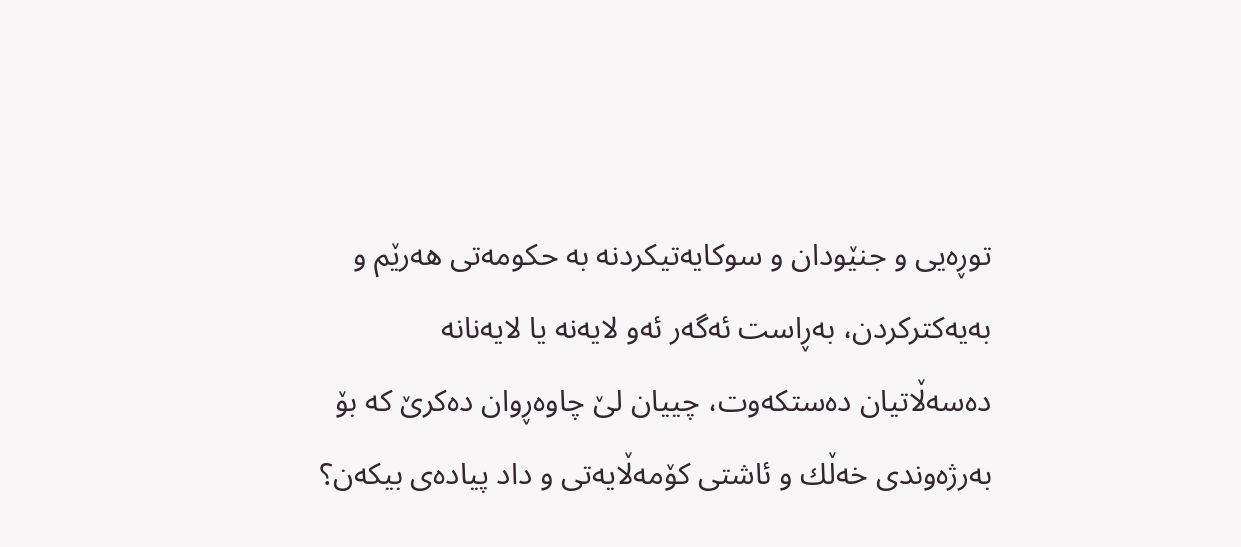توڕه‌یی و جنێودان و سوكایه‌تیكردنه‌ به‌ حكومه‌تی هه‌رێم و به‌یه‌كتركردن، به‌ڕاست ئه‌گه‌ر ئه‌و لایه‌نه‌ یا لایه‌نانه‌ ده‌سه‌ڵاتیان ده‌ستكه‌وت، چییان لێ چاوه‌ڕوان ده‌كرێ كه‌ بۆ به‌رژه‌وندی خه‌ڵك و ئاشتی كۆمه‌ڵایه‌تی و داد پیاده‌ی بیكه‌ن؟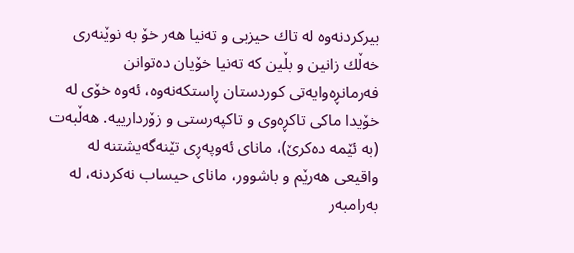بیركردنه‌وه‌ له‌ تاك حیزبی و ته‌نیا هه‌ر خۆ به‌ نوێنه‌ری خه‌ڵك زانین و بڵین كه‌ ته‌نیا خۆیان ده‌توانن فه‌رمانڕه‌وایه‌تی كوردستان ڕاستكه‌نه‌وه‌، ئه‌وه‌ خۆی له‌ خۆیدا ماكی تاكڕه‌وی و تاكپه‌رستی و زۆردارییه‌. هه‌ڵبه‌ت (به‌ ئێمه‌ ده‌كرێ)، مانای ئه‌وپه‌ڕی تێنه‌گه‌یشتنه‌ له‌ واقیعی هه‌رێم و باشوور، مانای حیساب نه‌كردنه‌، له‌ به‌رامبه‌ر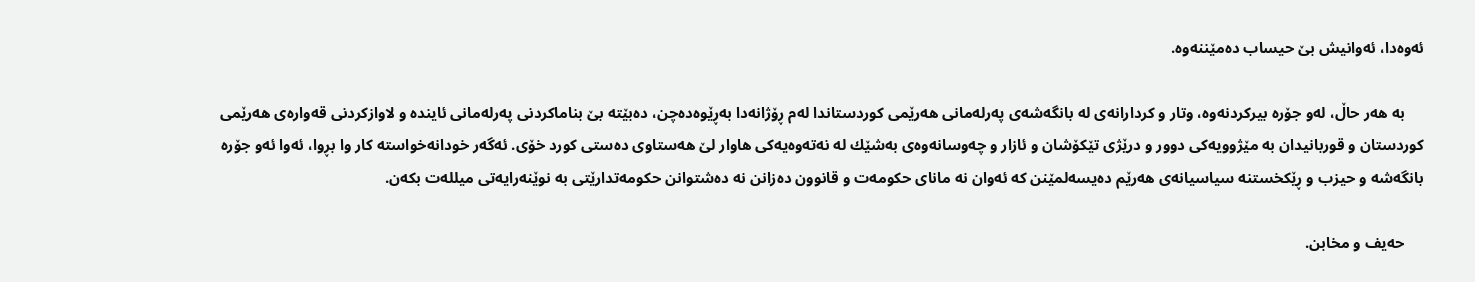ئه‌وه‌دا، ئه‌وانیش بێ حیساب ده‌مێننه‌وه.

     به‌ هه‌ر حاڵ، له‌و جۆره‌ بیركردنه‌وه‌، وتار و كردارانه‌ی له‌ بانگه‌شه‌ی په‌رله‌مانی هه‌رێمی كوردستاندا له‌م ڕۆژانه‌دا به‌ڕێوه‌ده‌چن، ده‌بێته‌ بێ بناماكردنی په‌رله‌مانی ئاینده‌ و لاوازكردنی قه‌واره‌ی هه‌رێمی كوردستان و قوربانیدان به‌ مێژوویه‌كی دوور و درێژی تێكۆشان و ئازار و چه‌وسانه‌وه‌ی به‌شێك له‌ نه‌ته‌وه‌یه‌كی هاوار لێ هه‌ستاوی ده‌ستی كورد خۆی. ئه‌گه‌ر خودانه‌خواسته‌ كار وا بڕوا، ئه‌وا ئه‌و جۆره‌ بانگه‌شه‌ و حیزب و ڕێكخستنه‌ سیاسیانه‌ی هه‌رێم ده‌یسه‌لمێنن‌ كه‌‌ ئه‌وان نه‌ مانای حكومه‌ت و قانوون ده‌زانن نه‌ ده‌شتوانن حكومه‌تدارێتی به‌ نوێنه‌رایه‌تی میلله‌ت بكه‌ن.

     حه‌یف و مخابن.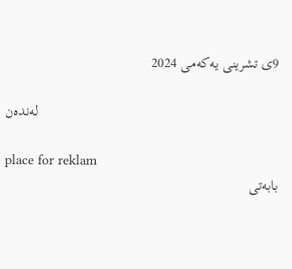9ی تشرینی یه‌كه‌می 2024

                                                                له‌نده‌ن

place for reklam
بابه‌تی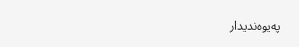په‌یوه‌ندیدار